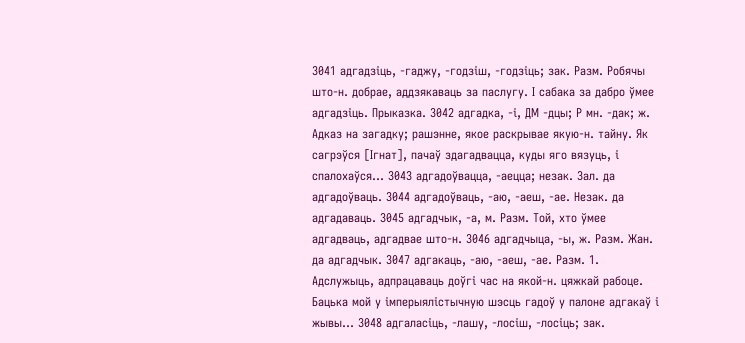3041 адгадзіць, -гаджу, -годзіш, -годзіць; зак. Разм. Робячы што-н. добрае, аддзякаваць за паслугу. І сабака за дабро ўмее адгадзіць. Прыказка. 3042 адгадка, -і, ДМ -дцы; Р мн. -дак; ж. Адказ на загадку; рашэнне, якое раскрывае якую-н. тайну. Як сагрэўся [Ігнат], пачаў здагадвацца, куды яго вязуць, і спалохаўся… 3043 адгадоўвацца, -аецца; незак. Зал. да адгадоўваць. 3044 адгадоўваць, -аю, -аеш, -ае. Незак. да адгадаваць. 3045 адгадчык, -а, м. Разм. Той, хто ўмее адгадваць, адгадвае што-н. 3046 адгадчыца, -ы, ж. Разм. Жан. да адгадчык. 3047 адгакаць, -аю, -аеш, -ае. Разм. 1. Адслужыць, адпрацаваць доўгі час на якой-н. цяжкай рабоце. Бацька мой у імперыялістычную шэсць гадоў у палоне адгакаў і жывы… 3048 адгаласіць, -лашу, -лосіш, -лосіць; зак.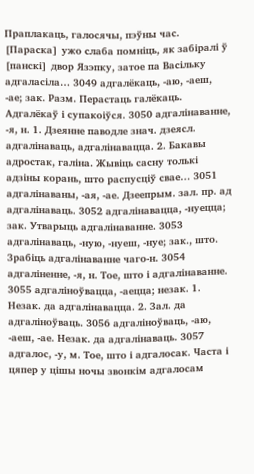Праплакаць, галосячы, пэўны час. [Параска] ужо слаба помніць, як забіралі ў [панскі] двор Язэпку, затое па Васільку адгаласіла… 3049 адгалёкаць, -аю, -аеш, -ае; зак. Разм. Перастаць галёкаць. Адгалёкаў і супакоіўся. 3050 адгалінаванне, -я, н. 1. Дзеянне паводле знач. дзеясл. адгалінаваць, адгалінавацца. 2. Бакавы адростак, галіна. Жывіць сасну толькі адзіны корань, што распусціў свае… 3051 адгалінаваны, -ая, -ае. Дзеепрым. зал. пр. ад адгалінаваць. 3052 адгалінавацца, -нуецца; зак. Утварыць адгалінаванне. 3053 адгалінаваць, -ную, -нуеш, -нуе; зак., што. Зрабіць адгалінаванне чаго-н. 3054 адгаліненне, -я, н. Тое, што і адгалінаванне. 3055 адгаліноўвацца, -аецца; незак. 1. Незак. да адгалінавацца. 2. Зал. да адгаліноўваць. 3056 адгаліноўваць, -аю, -аеш, -ае. Незак. да адгалінаваць. 3057 адгалос, -у, м. Тое, што і адгалосак. Часта і цяпер у цішы ночы звонкім адгалосам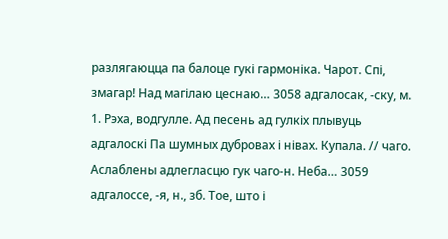разлягаюцца па балоце гукі гармоніка. Чарот. Спі, змагар! Над магілаю цеснаю… 3058 адгалосак, -ску, м. 1. Рэха, водгулле. Ад песень ад гулкіх плывуць адгалоскі Па шумных дубровах і нівах. Купала. // чаго. Аслаблены адлегласцю гук чаго-н. Неба… 3059 адгалоссе, -я, н., зб. Тое, што і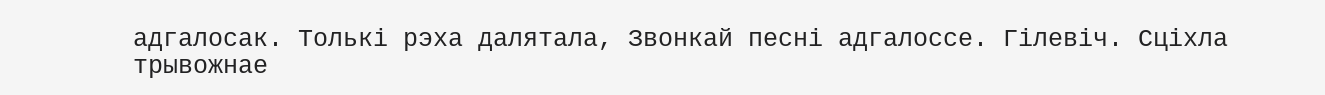адгалосак. Толькі рэха далятала, Звонкай песні адгалоссе. Гілевіч. Сціхла трывожнае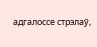адгалоссе стрэлаў,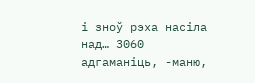і зноў рэха насіла над… 3060 адгаманіць, -маню,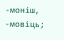-моніш, -мовіць;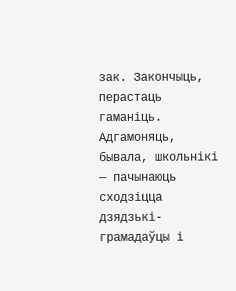зак. Закончыць, перастаць гаманіць. Адгамоняць, бывала, школьнікі — пачынаюць сходзіцца дзядзькі-грамадаўцы і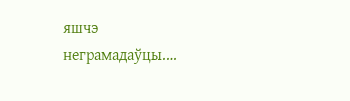яшчэ неграмадаўцы.…